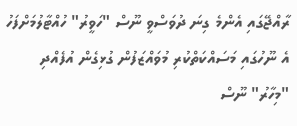ރާއްޖޭގައި އެންމެ ގިނަ ދުވަސްވީ ނޫސް "ހަވީރު" ހުއްޓާލުމަށްފަހު އެ ނޫހުގައި މަސައްކަތްކުރި މުވައްޒަފުން ގުޅިގެން އުފެއްދި "މިހާރު" ނޫސް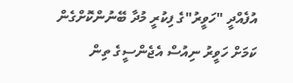އުފެއްދީ "ހަވީރު"ގެ ފިކުރީ މުދާ ބޭނުންކޮށްގެން ކަމަށް ހަވީރު ނިއުސް އެޖެންސީގެ ތިން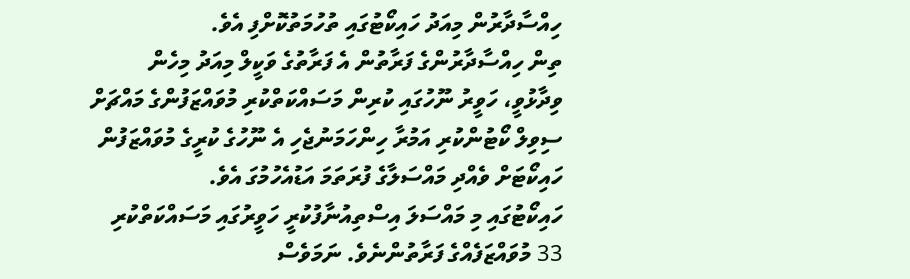ހިއްސާދާރުން މިއަދު ހައިކޯޓުގައި ތުހުމަތުކޮށްފި އެވެ.
ތިން ހިއްސާދާރުންގެ ފަރާތުން އެ ފަރާތުގެ ވަކީލް މިއަދު މިހެން ވިދާޅުވީ، ހަވީރު ނޫހުގައި ކުރިން މަސައްކަތްކުރި މުވައްޒަފުންގެ މައްޗަށް ސިވިލް ކޯޓުންކުރި އަމުރާ ހިންހަމަނުޖެހި އެ ނޫހުގެ ކުރީގެ މުވައްޒަފުން ހައިކޯޓަށް ވެއްދި މައްސަލާގެ ފުރަތަމަ އަޑުއެހުމުގަ އެވެ.
ހައިކޯޓުގައި މި މައްސަލަ އިސްތިއުނާފުކުރީ ހަވީރުގައި މަސައްކަތްކުރި 33 މުވައްޒަފެއްގެ ފަރާތުންނެވެ. ނަމަވެސް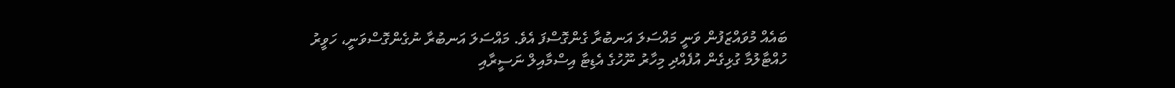ބައެއް މުވައްޒަފުން ވަނީ މައްސަލަ އަނބުރާ ގެންގޮސްފަ އެވެ. މައްސަލަ އަނބުރާ ނުގެންގޮސްވަނީ، ހަވީރު ހުއްޓާލުމާ ގުޅިގެން އުފެއްދި މިހާރު ނޫހުގެ އެޑިޓާ އިސްމާއިލް ނަސީރާއި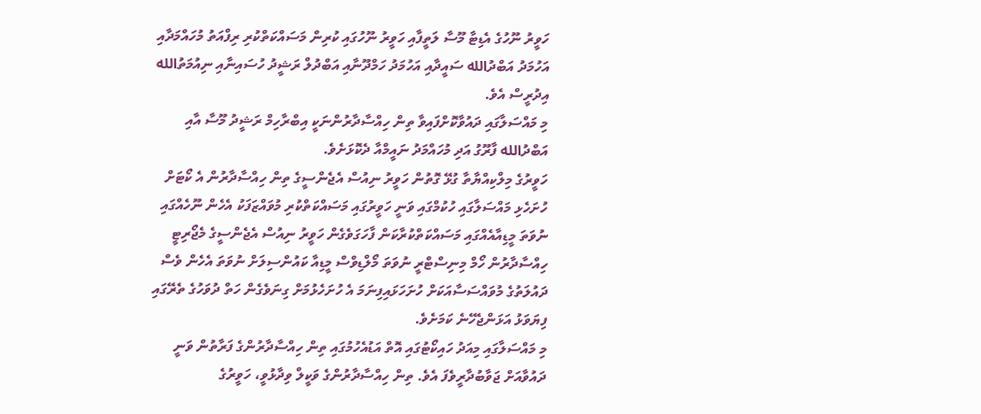ހަވީރު ނޫހުގެ އެޑިޓާ މޫސާ ލަތީފާއި ހަވީރު ނޫހުގައި ކުރިން މަސައްކަތްކުރި ރިފްއަތު މުހައްމަދާއި އަހުމަދު އަބްދުالله ސައީދާއި އަހުމަދު ހަމްދޫނާއި އަބްދުލް ރަޝީދު ހުސައިނާއި ނިއުމަތުالله އިދުރީސް އެވެ.
މި މައްސަލާގައި ދައުވާކޮށްފައިވާ ތިން ހިއްސާދާރުންނަކީ އިބްރާހިމް ރަޝީދު މޫސާ އާއި އަބްދުالله ފާރޫގު އަދި މުހައްމަދު ނައީމްއާ ދެކޮޅަށެވެ.
ހަވީރުގެ މިލްކިއްޔާތާ ގުޅޭ ގޮތުން ހަވީރު ނިއުސް އެޖެންސީގެ ތިން ހިއްސާދާރުން އެ ކޯޓަށް ހުށަހެޅި މައްސަލާގައި ހުކުމްގައި ވަނީ ހަވީރުގައި މަސައްކަތްކުރި މުވައްޒަފަކު އެހެން ނޫހެއްގައި ނުވަތަ މީޑިއާއެއްގައި މަސައްކަތްކުރާކަން ފާހަގަވެގެން ހަވީރު ނިއުސް އެޖެންސީގެ މެޖޯރިޓީ ހިއްސާދާރުން ހޯމް މިނިސްޓްރީ ނުވަތަ މޯލްޑިވްސް މީޑިއާ ކައުންސިލަށް ނުވަތަ އެހެން ވެސް ދައުލަތުގެ މުވައްސަސާއަކަށް ހުށަހަޅައިފިނަމަ އެ ހުށަހެޅުމަށް ގިނަވެގެން ހަތް ދުވަހުގެ ތެރޭގައި ފިޔަވަޅު އަޅަންޖެހޭނެ ކަމަށެވެ.
މި މައްސަލާގައި މިއަދު ހައިކޯޓުގައި އޮތް އަޑުއެހުމުގައި ތިން ހިއްސާދާރުންގެ ފަރާތުން ވަނީ ދައުވާއަށް ޖަވާބުދާރީވެފަ އެވެ. ތިން ހިއްސާދާރުންގެ ވަކީލް ވިދާޅުވީ، ހަވީރުގެ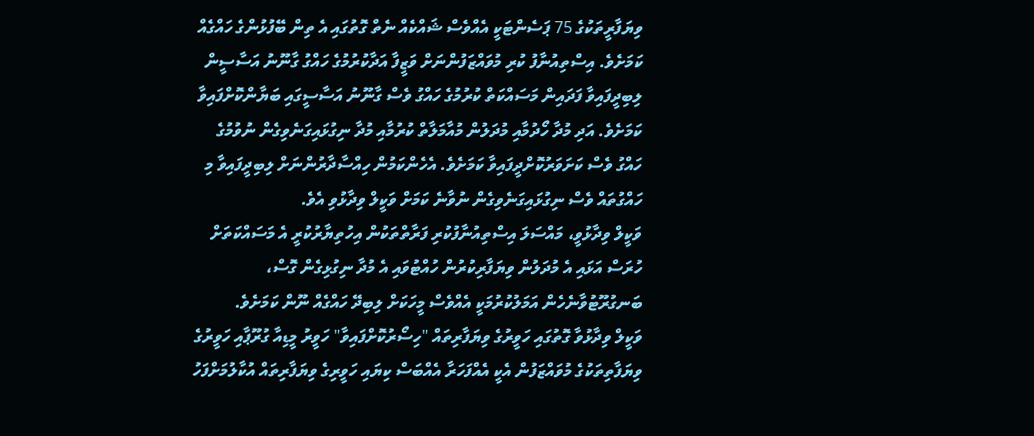ވިޔަފާރީތަކުގެ 75 ޕަސެންޓަކީ އެއްވެސް ޝައްކެއް ނެތް ގޮތުގައި އެ ތިން ބޭފުޅުންގެ ހައްގެއް ކަމަށެވެ. އިސްތިއުނާފު ކުރި މުވައްޒަފުންނަށް ވަޒީފާ އަދާކުރުމުގެ ހައްގު ގާނޫނު އަސާސީން ލިބިދީފައިވާ ފަދައިން މަސައްކަތް ކުރުމުގެ ހައްގު ވެސް ގާނޫނު އަސާސީގައި ބަޔާންކޮށްފައިވާ ކަމަށެވެ. އަދި މުދާ ހޯދުމާއި މުދަލުން މުއާމަލާތް ކުރުމާއި މުދާ ނިގުޅައިގަނެވިގެން ނުވުމުގެ ހައްގު ވެސް ކަށަވަރުކޮށްދީފައިވާ ކަމަށެވެ. އެހެންކަމުން ހިއްސާދާރުންނަށް ލިބިދީފައިވާ މި ހައްގުތައް ވެސް ނިގުޅައިގަނެވިގެން ނުވާނެ ކަމަށް ވަކީލް ވިދާޅުވި އެވެ.
ވަކީލް ވިދާޅުވީ، މައްސަލަ އިސްތިއުނާފުކުރި ފަރާތްތަކުން އިހުތިޔާރުކުރީ އެ މަސައްކަތަށް ހުރަސް އަޅައި އެ މުދަލުން ވިޔަފާރިކުރުން ހުއްޓުވައި އެ މުދާ ނިގުޅިގެން ގޮސް، ބަނގުރޫޓުވާނެހެން އަމަލުކުރުމަކީ އެއްވެސް މީހަކަށް ލިބިދޭ ހައްގެއް ނޫން ކަމަށެވެ.
ވަކީލް ވިދާޅުވާ ގޮތުގައި ހަވީރުގެ ވިޔަފާރިތައް "ހިސޯރުކޮށްފައިވާ" ހަވީރު މީޑިއާ ގުރޫޕާއި ހަވީރުގެ ވިޔަފާތިތަކުގެ މުވައްޒަފުން އެކީ އެއްފަހަރާ އެއްބަސް ކިޔައި ހަވީރިގެ ވިޔަފާރިތައް އުކާލުމަށްފަހު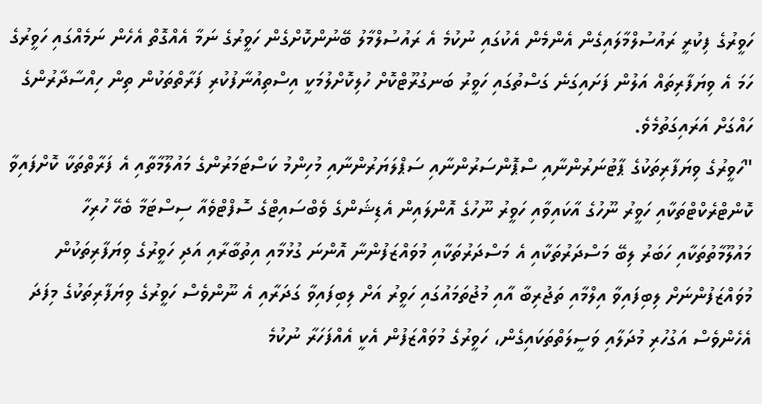ހަވީރުގެ ފިކުރީ ރައުސުލްމާލައިގެން އެންމެން އެކުގައި ނުކުމެ އެ ރައުސުލްމާލު ބޭނުންކޮށްގެން ހަވީރުގެ ނަމާ އެއްގޮތް އެހެން ނަމެއްގައި ހަވީރުގެ ހަމަ އެ ވިޔަފާރިތައް އަލުން ފަށައިގަނެ ގަސްތުގައި ހަވީރު ބަނގުރޫޓްކޮށް ހުލިކޮށްލުމަކީ އިސްތިއުނާފުކުރި ފަރާތްތަކުން ތިން ހިއްސާދާރުންގެ ހައްގަށް އަރައިގަތުމެވެ.
"ހަވީރުގެ ވިޔަފާރިތަކުގެ ޕާޓުނަރުންނާއި ސްޕޮންސަރުންނާއި ސަޕްލަޔަރުންނާއި މުހިންމު ކަސްޓަމަރުންގެ މައުލޫމާތާއި އެ ފަރާތްތަކާ ކޮށްފައިވާ ކޮންޓްރެކްޓްތަކާއި ހަވީރު ނޫހުގެ އާކައިވާއި ހަވީރު ނޫހުގެ އޮންލައިން އެޑިޝަންގެ ވެބްސައިޓްގެ ސޮފްޓްވެއާ ސިސްޓަމާ ބެހޭ ހުރިހާ މައުލޫމާތުތަކާއި ހަބަރު ލިބޭ މަސްދަރުތަކާއި އެ މަސްދަރުތަކާއި މުވައްޒަފުންނާ އޮންނަ ގުޅުމާއި އިތުބާރާއި އަދި ހަވީރުގެ ވިޔަފާރިތަކުން މުވައްޒަފުންނަށް ލިބިފައިވާ އިލްމާއި ތަޖުރިބާ އާއި މުޖުތަމައުގައި ހަވީރު އަށް ލިބިފައިވާ ގަދަރާއި އެ ނޫންވެސް ހަވީރުގެ ވިޔަފާރިތަކުގެ މިފަދަ އެހެންވެސް އަގުހުރި މުދަލާއި ވަސީލަތްތަކައިގެން، ހަވީރުގެ މުވައްޒަފުން އެކީ އެއްފަހަރާ ނުކުމެ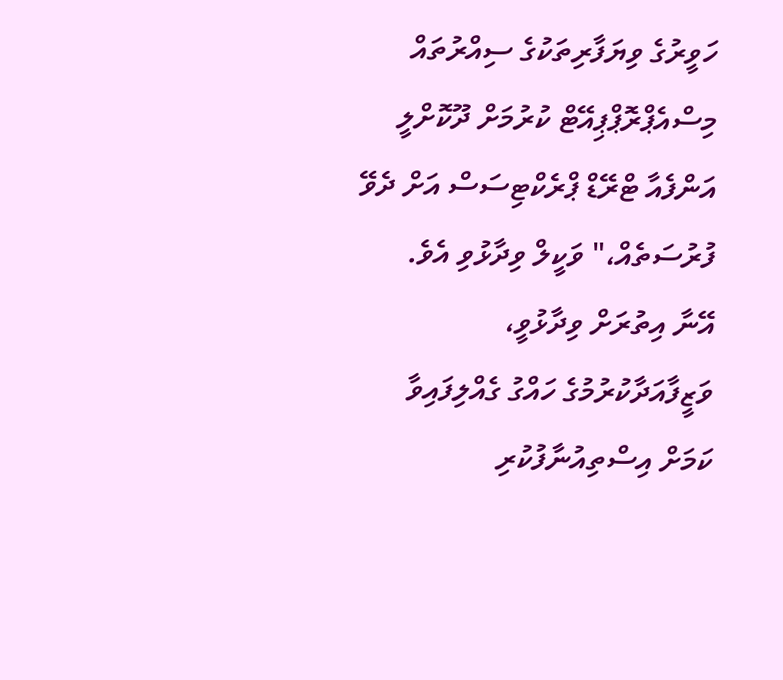ހަވީރުގެ ވިޔަފާރިތަކުގެ ސިއްރުތައް މިސްއެޕްރޮޕްޕިއޭޓް ކުރުމަށް ދޫކޮށްލީ އަންފެއާ ޓްރޭޑް ޕްރެކްޓިސަސް އަށް ދެވޭ ފުރުސަތެއް،" ވަކީލް ވިދާޅުވި އެވެ.
އޭނާ އިތުރަށް ވިދާޅުވީ، ވަޒީފާއަދާކުރުމުގެ ހައްގު ގެއްލިފައިވާ ކަމަށް އިސްތިއުނާފުކުރި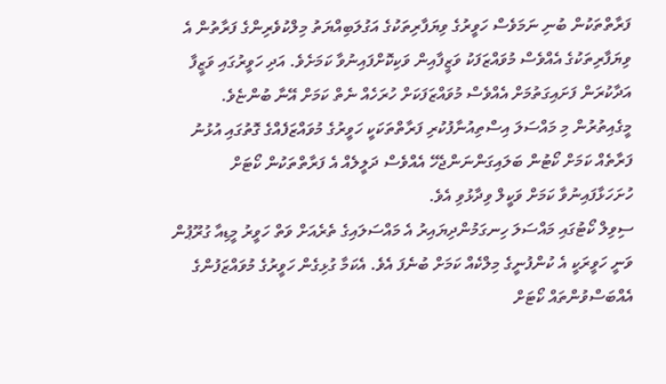ފަރާތްތަކުން ބުނި ނަމަވެސް ހަވީރުގެ ވިޔަފާރިތަކުގެ އަގުލަބިއްޔަތު މިލްކުވެރިންގެ ފަރާތުން އެ ވިޔަފާރިތަކުގެ އެއްވެސް މުވައްޒަފަކު ވަޒީފާއިން ވަކިކޮށްފައިނުވާ ކަމަށެވެ. އަދި ހަވީރުގައި ވަޒީފާ އަދާކުރަން ފަށައިގަތުމަށް އެއްވެސް މުވައްޒަފަކަށް ހުރަހެއް ނެތް ކަމަށް އޭނާ ބުންޏެވެ.
މީގެއިތުރުން މި މައްސަލަ އިސްތިއުނާފުކުރި ފަރާތްތަކަކީ ހަވީރުގެ މުވައްޒަފެއްގެ ގޮތުގައި އުޅުނު ފަރާތެއް ކަމަށް ކޯޓުން ބަލައިގަންނަންޖެހޭ އެއްވެސް ދަލީލެއް އެ ފަރާތްތަކުން ކޯޓަށް ހުށަހަޅާފައިނުވާ ކަމަށް ވަކީލް ވިދާޅުވި އެވެ.
ސިވިލް ކޯޓުގައި މައްސަލަ ހިނގަމުންދިޔައިރު އެ މައްސަލައިގެ ތެރެއަށް ވަތް ހަވީރު މީޑިއާ ގުރޫޕުން ވަނީ ހަވީރަކީ އެ ކުންފުނީގެ މިލްކެއް ކަމަށް ބުނެފަ އެވެ. އެކަމާ ގުޅިގެން ހަވީރުގެ މުވައްޒަފުންގެ އެއްބަސްވުންތައް ކޯޓަށް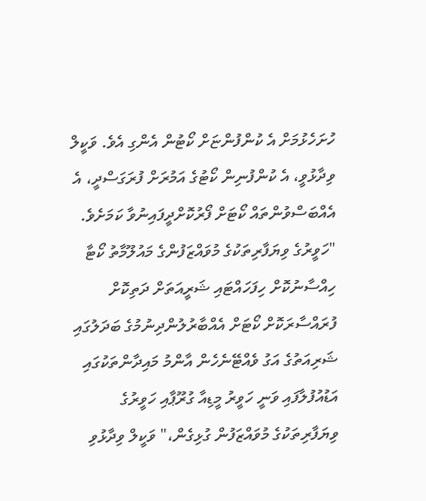ހުށަހެޅުމަށް އެ ކުންފުންޏަށް ކޯޓުން އެންގި އެވެ. ވަކީލް ވިދާޅުވީ، އެ ކުންފުނިން ކޯޓުގެ އަމުރަށް ފުރަގަސްދީ، އެ އެއްބަސްވުންތައް ކޯޓަށް ފޯރުކޮށްދީފައިނުވާ ކަމަށެވެ.
"ހަވީރުގެ ވިޔަފާރިތަކުގެ މުވައްޒަފުންގެ މައުލޫމާތު ކޯޓާ ހިއްސާނުކޮށް ހިފަހައްޓައި ޝަރީއަތަށް ދަތިކޮށް ފުރައްސާރަކޮށް ކޯޓަށް އެއްބާރުލުންދިނުމުގެ ބަދަލުގައި ޝަރިއަތުގެ އަގު ވެއްޓޭނެހެން އާންމު މައިދާންތަކުގައި އަޑުއުފުލާފައި ވަނީ ހަވީރު މީޑިއާ ގުރޫޕާއި ހަވީރުގެ ވިޔަފާރިތަކުގެ މުވައްޒަފުން ގުޅިގެން،" ވަކީލް ވިދާޅުވި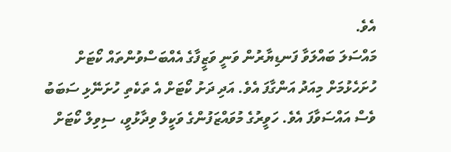އެވެ.
މައްސަލަ ބައްލަވާ ފަނޑިޔާރުން ވަނީ ވަޒީފާގެ އެއްބަސްވުންތައް ކޯޓަށް ހުށަހެޅުމަށް މިއަދު އަންގާފަ އެވެ. އަދި ދަށު ކޯޓަށް އެ ތަކެތި ހުށަނޭޅި ސަބަބު ވެސް އައްސަވާފަ އެވެ. ހަވީރުގެ މުވައްޒަފުންގެ ވަކީލް ވިދާޅުވީ، ސިވިލް ކޯޓަށް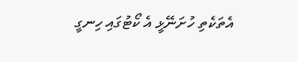އެތަކެތި ހުށަނޭޅީ އެ ކޯޓުގައި ހިނގީ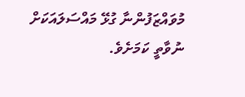މުވައްޒަފުންނާ ގުޅޭ މައްސަލައަކަށް ނުވާތީ ކަމަށެވެ.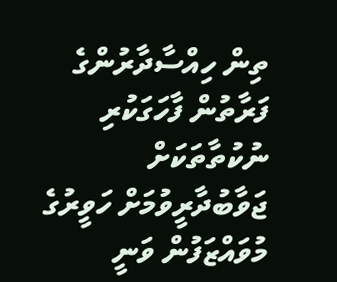ތިން ހިއްސާދާރުންގެ ފަރާތުން ފާހަގަކުރި ނުކުތާތަކަށް ޖަވާބުދާރީވުމަށް ހަވީރުގެ މުވައްޒަފުން ވަނީ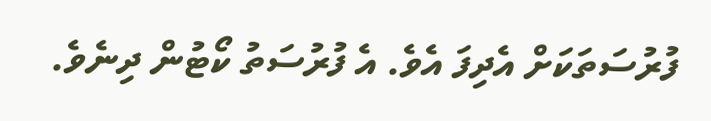ފުރުސަތަކަށް އެދިފަ އެވެ. އެ ފުރުސަތު ކޯޓުން ދިނެވެ.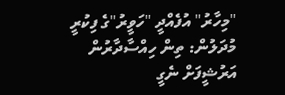"މިހާރު" އުފެއްދީ "ހަވީރު"ގެ ފިކުރީ މުދަލުން: ތިން ހިއްސާދާރުން
އަރުޝީފަށް ނެގީ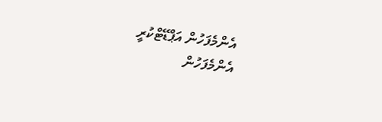އެންމެފަހުން އަޕްޑޭޓްކުރީ
އެންމެފަހުން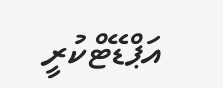އަޕްޑޭޓްކުރީ